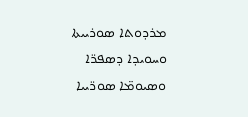ܡܪܕܘܬܐ ܣܘܪܝܝܬܐ ܘܚܘܝܕܐ ܕܣܦܪ̈ܐ ܘܣܝܘܡ̈ܐ ܣܘܪ̈ܝܝܐ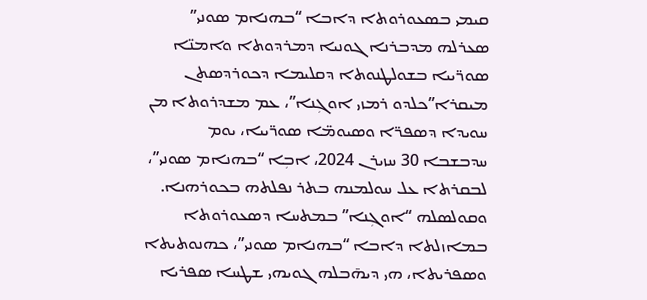ܩܝܡܝ ܒܣܥܘܪܘܬܐ ܕܐܒܐ “ܒܗܢܐܡ ܣܘܢܝ”
ܣܥܪܠܗ ܡܕܒܪܢܐ ܓܘܢܝܐ ܕܡܪܕܘܬܐ ܘܐܡܢ̈ܐ ܣܘܪ̈ܝܝܐ ܒܫܘܠܛܢܘܬܐ ܕܩܠܝܡܐ ܕܟܘܪܕܣܬܢ ܡܝܩܪܐ”ܟܠܕܘ ܪܡܙܝ ܐܘܓܼܢܐ”، ܥܡ ܡܫܕܪܘܬܐ ܡܢ ܚܘܝܕܐ ܕܣܦܪ̈ܐ ܘܣܝܘܡ̈ܐ ܣܘܪ̈ܝܝܐ، ܝܘܡ ܚܕܒܫܒܐ 30 ܚܙܝܪܢ 2024، ܐܒܼܐ “ܒܗܢܐܡ ܣܘܢܝ”، ܠܒܩܪܬܐ ܥܠ ܚܘܠܡܢܗ ܒܬܪ ܢܦܠܬܗ ܒܟܘܪܗܢܐ.
ܘܩܘܠܣܠܗ “ܐܘܓܼܢܐ” ܒܡܬܚܐ ܕܣܥܘܪܘܬܐ ܒܡܐܙܠܬܐ ܕܐܒܐ “ܒܗܢܐܡ ܣܘܢܝ”، ܟܗܢܘܬܝܬܐ ܘܣܦܪܝܬܐ، ܗܝ ܕܝܗ̄ܒܠܗ ܓܘܝܗܝ ܫܛܚܐ ܣܦܪܝܐ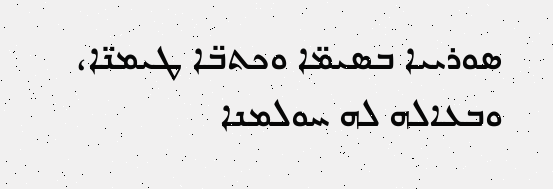ܣܘܪܝܝܐ ܒܣܝܡ̈ܐ ܘܟܬܒ̈ܐ ܛܝܡܢ̈ܐ، ܘܒܥܐܠܗ ܠܗ ܚܘܠܡܢܐ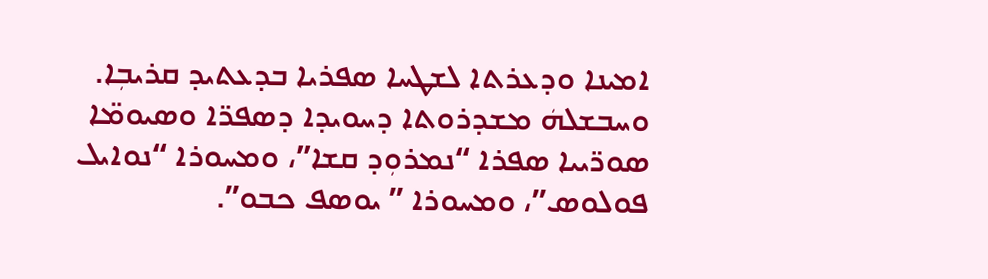ܐܡܝܢܐ ܘܕܥܪܬܐ ܠܫܛܚܐ ܣܦܪܝܐ ܒܕܥܬܝܕ ܩܪܝܒܼܐ.
ܘܚܒܫܠܗܿ ܡܫܕܪܘܬܐ ܕܚܘܝܕܐ ܕܣܦܪ̈ܐ ܘܣܝܘܡ̈ܐ ܣܘܪ̈ܝܝܐ ܣܦܪܐ “ܢܡܪܘܼܕ ܩܫܐ”، ܘܡܚܘܪܐ “ܢܘܐܝܠ ܦܘܠܘܣ”، ܘܡܚܘܪܐ ” ܝܘܣܦ ܟܒܘ”.